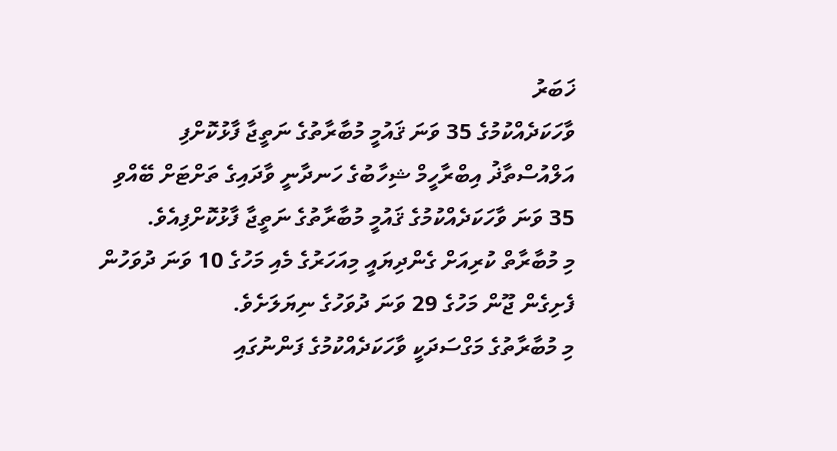ޚަބަރު
ވާހަކަދެއްކުމުގެ 35 ވަނަ ޤައުމީ މުބާރާތުގެ ނަތީޖާ ފާޅުކޮށްފި
އަލްއުސްތާޛު އިބްރާހީމް ޝިހާބުގެ ހަނދާނީ ވާދައިގެ ތަށްޓަށް ބޭއްވި 35 ވަނަ ވާހަކަދެއްކުމުގެ ޤައުމީ މުބާރާތުގެ ނަތީޖާ ފާޅުކޮށްފިއެވެ.
މި މުބާރާތް ކުރިއަށް ގެންދިޔައީ މިއަހަރުގެ މެއި މަހުގެ 10 ވަނަ ދުވަހުން ފެށިގެން ޖޫން މަހުގެ 29 ވަނަ ދުވަހުގެ ނިޔަލަށެވެ.
މި މުބާރާތުގެ މަގްސަދަކީ ވާހަކަދެއްކުމުގެ ފަންނުގައި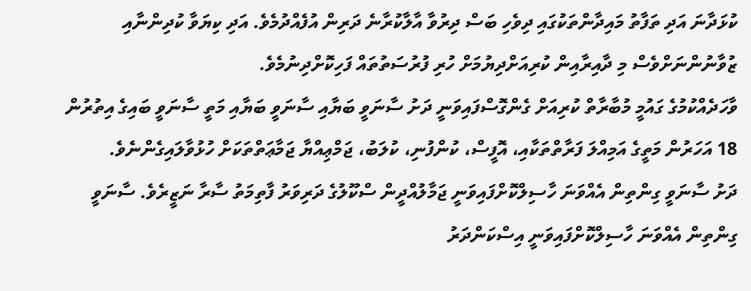ކުޅަދާނަ އަދި ތަފާތު މައިދާންތަކުގައި ދިވެހި ބަސް ދިރުވާ އާލާކުރާނެ ދަރިން އުފެއްދުމެވެ. އަދި ކިޔަވާ ކުދިންނާއި ޒުވާނުންނަށްވެސް މި ދާއިރާއިން ކުރިއަށްދިޔުމަށް ހުރި ފުރުސަތުތައް ފަހިކޮށްދިނުމެވެ.
ވާހަދެއްކުމުގެ ގައުމީ މުބާރާތް ކުރިއަށް ގެންގޮސްފައިވަނީ ދަށު ސާނަވީ ބަޔާއި ސާނަވީ ބަޔާއި މަތީ ސާނަވީ ބައިގެ އިތުރުން 18 އަހަރުން މަތީގެ އަމިއްލަ ފަރާތްތަކާއި، އޮފީސް، ކުންފުނި، ކުލަބު، ޖަމްޢިއްޔާ ޖަމާޢަތްތަކަށް ހުޅުވާލައިގެންނެވެ.
ދަށު ސާނަވީ ގިންތިން އެއްވަނަ ހާސިލްކޮށްފައިވަނީ ޖަމާލުއްދީން ސްކޫލުގެ ދަރިވަރު ފާތިމަތު ސާރާ ނަޒީރެވެ. ސާނަވީ ގިންތިން އެއްވަނަ ހާސިލްކޮށްފައިވަނީ އިސްކަންދަރު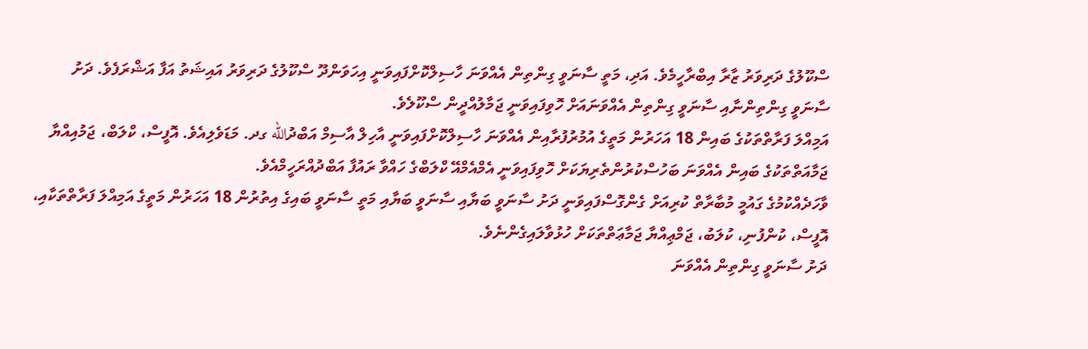ސްކޫލުގެ ދަރިވަރު ޒާރާ އިބްރާހީމެވެ. އަދި، މަތީ ސާނަވީ ގިންތިން އެއްވަނަ ހާސިލްކޮށްފައިވަނީ އިހަވަންދޫ ސްކޫލުގެ ދަރިވަރު އައިޝަތު އަފާ އަޝްރަފެވެ. ދަށު ސާނަވީ ގިންތިންނާއި ސާނަވީ ގިންތިން އެއްވަނައަށް ހޮވިފައިވަނީ ޖަމާލުއްދީން ސްކޫލެވެ.
އަމިއްލަ ފަރާތްތަކުގެ ބައިން 18 އަހަރުން މަތީގެ އުމުރުފުރާއިން އެއްވަނަ ހާސިލްކޮށްފައިވަނީ އާހިލް އާސިމް އަބްދުالله ގދ. މަޑަވެލިއެވެ. އޮފީސް، ކްލަބް، ޖަމުއިއްޔާ ޖަމާއަތްތަކުގެ ބައިން އެއްވަނަ ބަހުސްކުރުންތެރިޔަކަށް ހޮވިފައިވަނީ އެމްއެމްއޭ ކްލަބްގެ ހައްވާ ރައުފާ އަބްދުއްރަހީމްއެވެ.
ވާހަދެއްކުމުގެ ގައުމީ މުބާރާތް ކުރިއަށް ގެންގޮސްފައިވަނީ ދަށު ސާނަވީ ބަޔާއި ސާނަވީ ބަޔާއި މަތީ ސާނަވީ ބައިގެ އިތުރުން 18 އަހަރުން މަތީގެ އަމިއްލަ ފަރާތްތަކާއި، އޮފީސް، ކުންފުނި، ކުލަބު، ޖަމްޢިއްޔާ ޖަމާޢަތްތަކަށް ހުޅުވާލައިގެންނެވެ.
ދަށު ސާނަވީ ގިންތިން އެއްވަނަ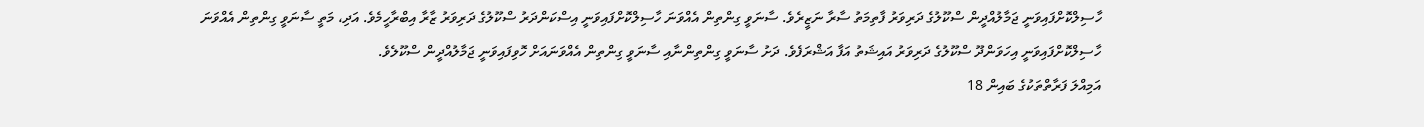ހާސިލްކޮށްފައިވަނީ ޖަމާލުއްދީން ސްކޫލުގެ ދަރިވަރު ފާތިމަތު ސާރާ ނަޒީރެވެ. ސާނަވީ ގިންތިން އެއްވަނަ ހާސިލްކޮށްފައިވަނީ އިސްކަންދަރު ސްކޫލުގެ ދަރިވަރު ޒާރާ އިބްރާހީމެވެ. އަދި، މަތީ ސާނަވީ ގިންތިން އެއްވަނަ ހާސިލްކޮށްފައިވަނީ އިހަވަންދޫ ސްކޫލުގެ ދަރިވަރު އައިޝަތު އަފާ އަޝްރަފެވެ. ދަށު ސާނަވީ ގިންތިންނާއި ސާނަވީ ގިންތިން އެއްވަނައަށް ހޮވިފައިވަނީ ޖަމާލުއްދީން ސްކޫލެވެ.
އަމިއްލަ ފަރާތްތަކުގެ ބައިން 18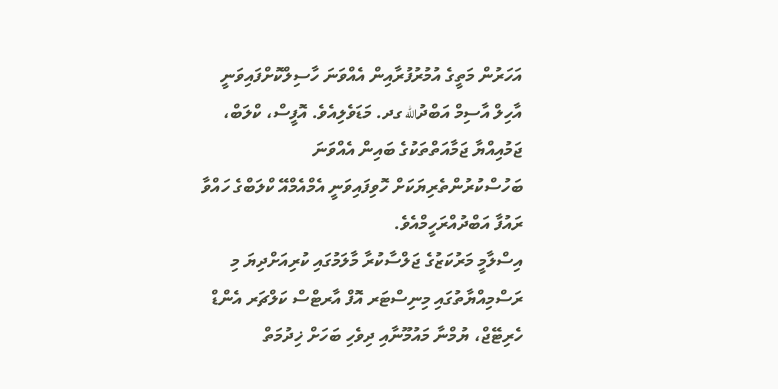އަހަރުން މަތީގެ އުމުރުފުރާއިން އެއްވަނަ ހާސިލްކޮށްފައިވަނީ އާހިލް އާސިމް އަބްދުالله ގދ. މަޑަވެލިއެވެ. އޮފީސް، ކްލަބް، ޖަމުއިއްޔާ ޖަމާއަތްތަކުގެ ބައިން އެއްވަނަ ބަހުސްކުރުންތެރިޔަކަށް ހޮވިފައިވަނީ އެމްއެމްއޭ ކްލަބްގެ ހައްވާ ރައުފާ އަބްދުއްރަހީމްއެވެ.
އިސްލާމީ މަރުކަޒުގެ ޖަލްސާކުރާ މާލަމުގައި ކުރިއަށްދިޔަ މި ރަސްމިއްޔާތުގައި މިނިސްޓަރ އޮފް އާރޓްސް ކަލްޗަރ އެންޑް ހެރިޓޭޖް، ޔުމްނާ މައުމޫނާއި ދިވެހި ބަހަށް ޚިދުމަތް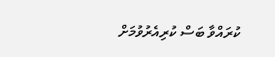ކުރައްވާ ބަސް ކުރިއެރުވުމަށް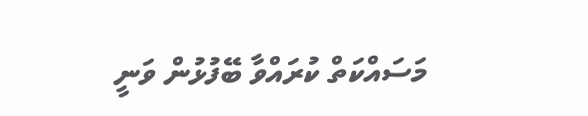މަސައްކަތް ކުރައްވާ ބޭފުޅުން ވަނީ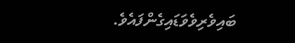ބައިވެރިވެވަޑައިގެންފައެވެ.